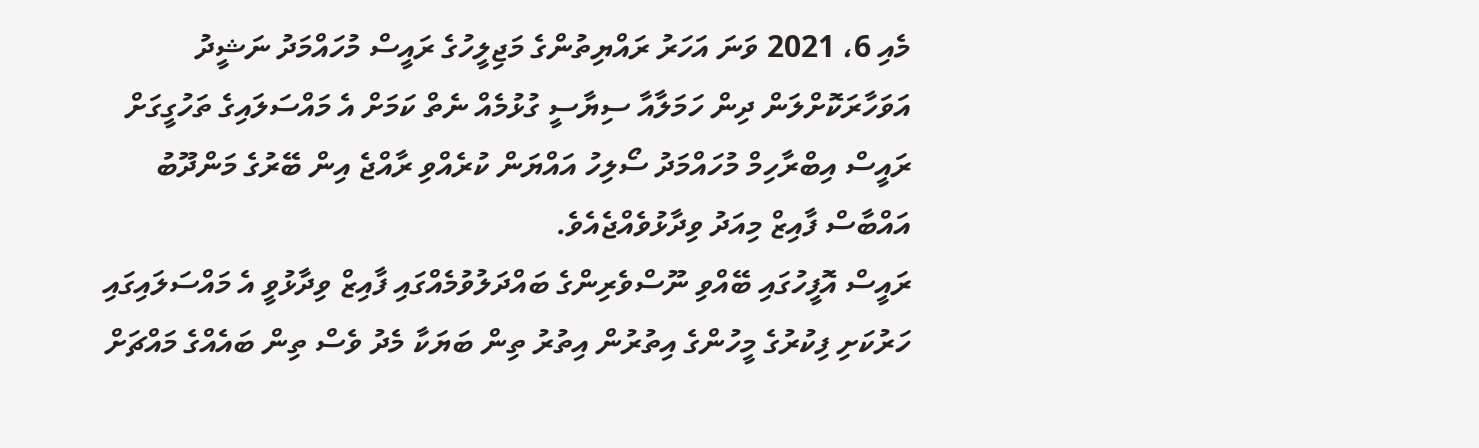މެއި 6، 2021 ވަނަ އަހަރު ރައްޔިތުންގެ މަޖިލީހުގެ ރައީސް މުހައްމަދު ނަޝީދު އަވަހާރަކޮށްލަން ދިން ހަމަލާއާ ސިޔާސީ ގުޅުމެއް ނެތް ކަމަށް އެ މައްސަލައިގެ ތަހުގީގަށް ރައީސް އިބްރާހިމް މުހައްމަދު ސޯލިހު އައްޔަން ކުރެއްވި ރާއްޖެ އިން ބޭރުގެ މަންދޫބު އައްބާސް ފާއިޒް މިއަދު ވިދާޅުވެއްޖެއެވެ.
ރައީސް އޮފީހުގައި ބޭއްވި ނޫސްވެރިންގެ ބައްދަލުވުމެއްގައި ފާއިޒް ވިދާޅުވީ އެ މައްސަލައިގައި ހަރުކަށި ފިކުރުގެ މީހުންގެ އިތުރުން އިތުރު ތިން ބަޔަކާ މެދު ވެސް ތިން ބައެއްގެ މައްޗަށް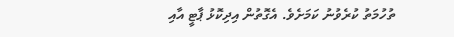ތުހުމަތު ކުރެވުނު ކަމަށެވެ. އެގޮތުން އިދިކޮޅު ޕާޓީ އާއި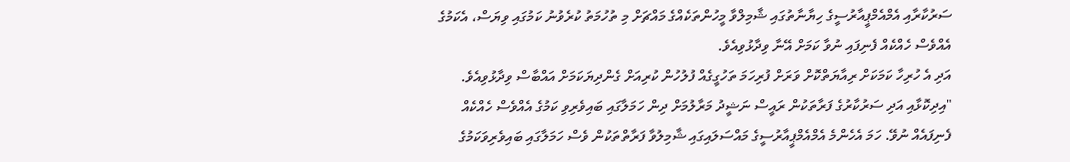ސަރުކާރާއި އެމްއެމްޕީއާރުސީގެ ހިޔާނާތުގައި ޝާމިލްވާ މީހުންތަކެއްގެ މައްޗަށް މި ތުހުމަތު ކުރެވުނު ކަމުގައި ވިޔަސް، އެކަމުގެ އެއްވެސް ހެއްކެއް ފެނިފައި ނުވާ ކަމަށް އޭނާ ވިދާޅުވިއެވެ.
އަދި އެ ހުރިހާ ކަމަކަށް ރިއާޔަތްކޮށް ވަރަށް ފުރިހަމަ ތަހުގީގެއް ފުލުހުން ކުރިއަށް ގެންދިޔަކަމަށް އައްބާސް ވިދާޅުވިއެވެ.
"އިދިކޮޅާއި އަދި ސަރުކާރުގެ ފަރާތަކުން ރައީސް ނަޝީދު މަރާލުމަށް ދިން ހަމަލާގައި ބައިވެރިވި ކަމުގެ އެއްވެސް ހެއްކެއް ފެނިފައެއް ނުވޭ. ހަމަ އެހެންމެ އެމްއެމްޕީއާރުސީގެ މައްސަލައިގައި ޝާމިލުވާ ފަރާތްތަކުން ވެސް ހަމަލާގައި ބައިވެރިވަކަމުގެ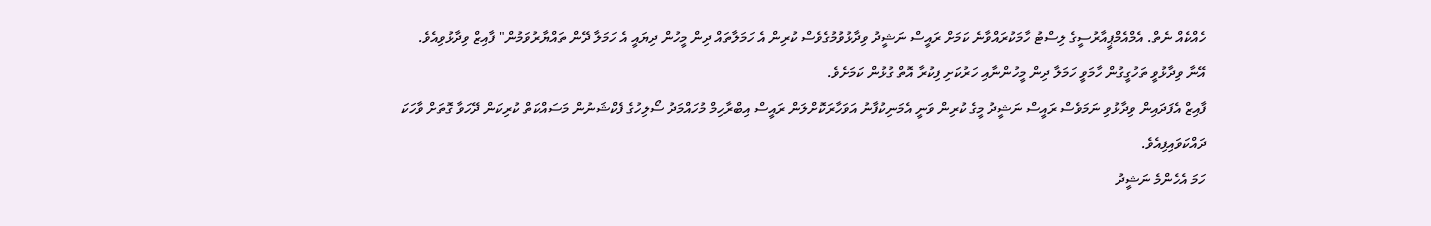ހެއްކެއް ނެތް. އެމްއެމްޕީއާރުސީގެ ލިސްޓު ހާމަކުރައްވާނެ ކަމަށް ރައީސް ނަޝީދު ވިދާޅުވުމުގެވެސް ކުރިން އެ ހަމަލާތައް ދިން މީހުން ދިޔައީ އެ ހަމަލާ ދޭން ތައްޔާރުވަމުން" ފާއިޒް ވިދާޅުވިއެވެ.
އޭނާ ވިދާޅުވީ ތަހުގީގުން ހާމަވީ ހަމަލާ ދިން މީހުންނާއި ހަރުކަށި ފިކުރާ އޮތް ގުޅުން ކަމަށެވެ.
ފާއިޒް އެފަދައިން ވިދާޅުވި ނަމަވެސް ރައީސް ނަޝީދު މީގެ ކުރިން ވަނީ އެމަނިކުފާނު އަވަހާރަކޮށްލަން ރައީސް އިބްރާހިމް މުހައްމަދު ސޯލިހުގެ ފެކްޝަނުން މަސައްކަތް ކުރިކަން ދޭހަވާ ގޮތަށް ވާހަކަ ދައްކަވައިފިއެވެ.
ހަމަ އެހެންމެ ނަޝީދު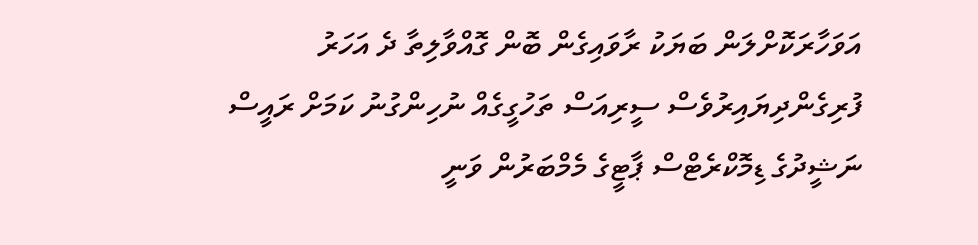އަވަހާރަކޮށްލަން ބަޔަކު ރާވައިގެން ބޮން ގޮއްވާލިތާ ދެ އަހަރު ފުރިގެންދިޔައިރުވެސް ސީރިއަސް ތަހުގީގެއް ނުހިންގުނު ކަމަށް ރައީސް ނަޝީދުގެ ޑިމޮކްރެޓްސް ޕާޓީގެ މެމްބަރުން ވަނީ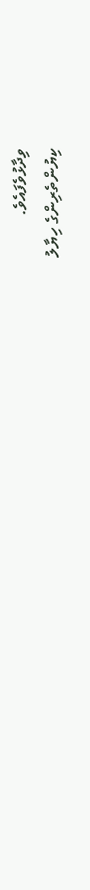ވިދާޅުވެފައެވެ.
ކިޔުންތެރިންގެ ހިޔާލު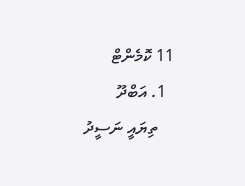11 ކޮމެންޓް
  1. އަބްދޫ
    ތިޔައީ ނަސީދު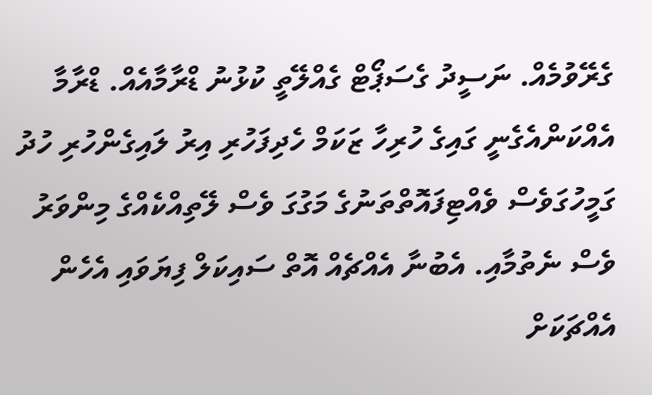ގެރޭވުމެއް. ނަސީދު ގެސަޕޯޓް ގެއްލޭތީ ކުޅުނު ޑްރާމާއެއް. ޑްރާމާ އެއްކަންއެގެނީ ގައިގެ ހުރިހާ ޒަކަމް ހެދިފަހުރި އިރު ލައިގެންހުރި ހުދު ގަމީހުގަވެސް ވެއްޓިފައޮތްތަނުގެ މަގުގަ ވެސް ލޭތިއްކެއްގެ މިންވަރު ވެސް ނެތުމާއި. އެބުނާ އެއްޗެއް އޮތް ސައިކަލް ފިޔަވައި އެހެން އެއްޗަކަށް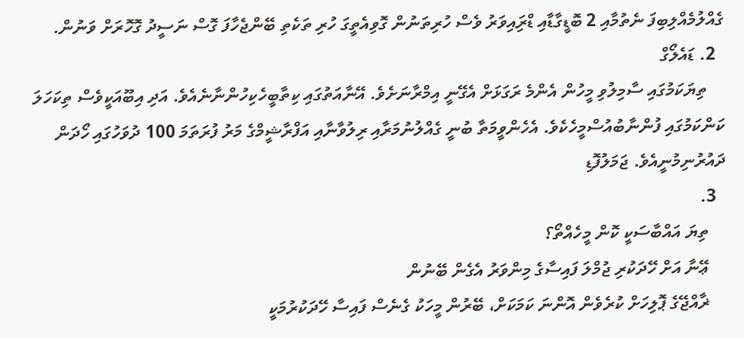ގެއްލުމެއްލިބިފަ ނެތުމާއި 2 ބޮޑީގާޑާއި ޑްރަިއިވަރު ވެސް ހުރިތަނުން ގޮވިއެތީގަ ހުރި ތަކެތި ބޭންޖެހާފަ ގޮސް ނަސީދު ގޮހޮރަށް ވަނުން.
  2. ޑައެލޯގް
    ތިޔަކަމުގައި ސާމިލުވި މީހުން އެންމެ ރަގަޅަށް އެގޭނީ އިމްރާނަށެވެ. އޭނާއަތުގައި ކިތާބީހެކިހުންނާނެއެވެ. އަދި އިބޫއަކީވެސް ތިކަހަލަ ކަންކަމުގައި ފުންނާބުއުސްމީހެކެވެ. އެހެންވީމަތާ ބުނީ ގެއްލުނުމަރާއި ރިލުވާނާއި އަފްރާޝީމްގެ މަރު ފުރަތަމަ 100 ދުވަހުގައި ހޯދަން ދައުރުނިމުނީއެވެ. ޖަމަލުފޮޑި
  3.
    ތިޔަ އައްބާސަކީ ކޮން މީހެއްތޯ؟
    ޢޭނާ އަށް ހޭދަކުރި ޖުމްލަ ފައިސާގެ މިންވަރު އެގެން ބޭނުން
    ޜާއްޖޭގެ ޕޮލިހަށް ކުރެވެން އޮންނަ ކަމަކަށް، ބޭރުން މީހަކު ގެނެސް ފައިސާ ހޭދަކުރުމަކީ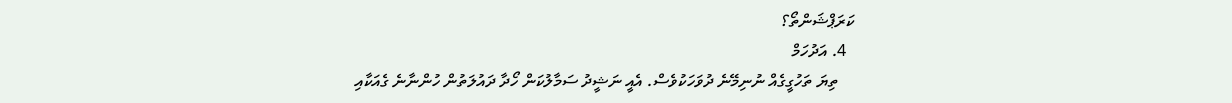ކަރަޕްޝަންތޯ؟
  4. އަދުހަމް
    ތިޔަ ތަހުގީގެއް ނުނިމޭނެ ދުވަހަކުވެސް. އެއީ ނަޝީދު ސަމާލުކަން ހޯދާ ދައުލަތުން ހުންނާނެ ގެއަކާއި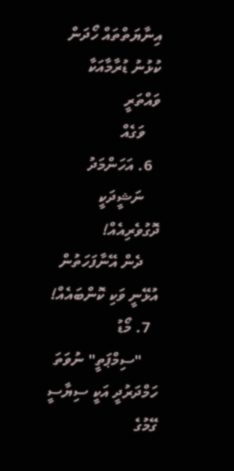އިނާޔަތްތައް ހޯދަން ކުޅުނު ޑުރާމާއަކާ ވައްތަރީ
    ވަގެއް
  6. އަހަންމަދު
    ނަޝީދަކީ ދޮގުވެރިއެއް!
    ދެން އޭނާފަހަތުން އުޅޭނީ ވަކި ކޮންބައެއް!
  7. މޯޑު
    "ސިމްޕަތީ" ނުވަތަ ހަމްދަރުދީ އަކީ ސިޔާސީ ގޭމުގެ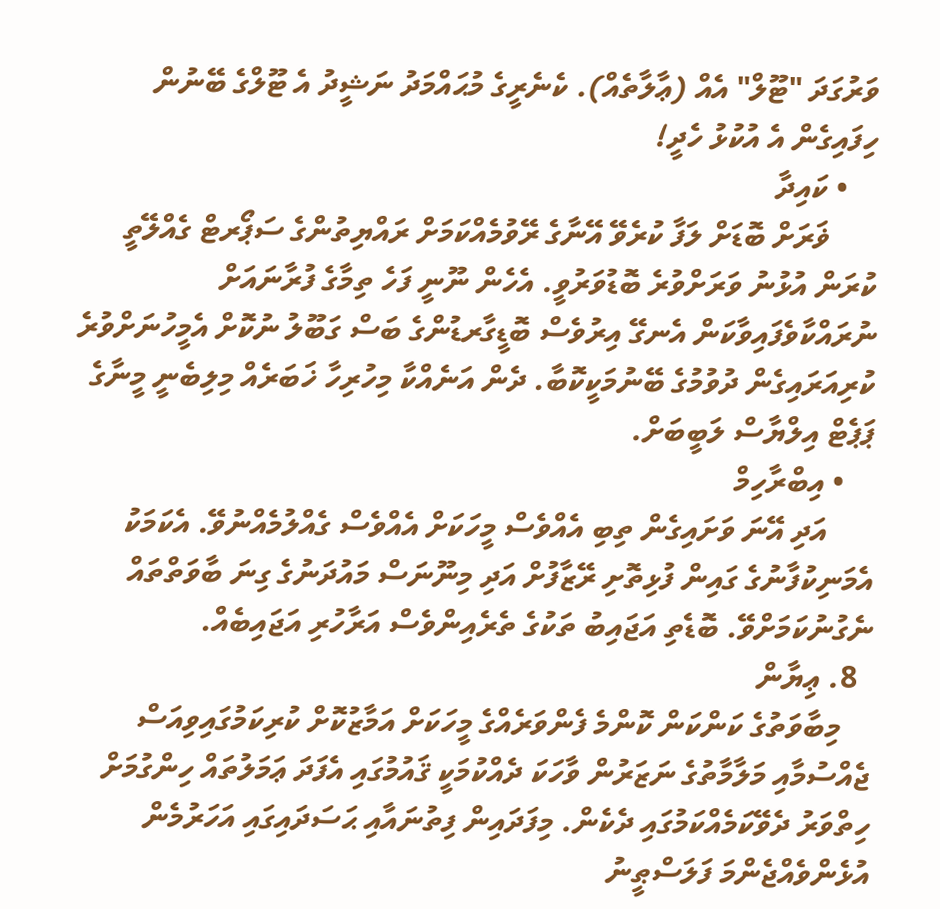ވަރުގަދަ "ޓޫލް" އެއް (ޢާލާތެއް). ކެނެރީގެ މުޙައްމަދު ނަޝީދު އެ ޓޫލްގެ ބޭނުން ހިފައިގެން އެ އުކުޅު ހެދީ!
    • ކައިދާ
      ޥަރަށް ބޮޑަށް ލަފާ ކުރެވޭ އޭނާގެ ރޭވުމެއްކަމަށް ރައްޔިތުންގެ ސަޕޯރޓް ގެއްލޭތީ ކުރަން އުޅުނު ވަރަށްވުރެ ބޮޑުވަރުވީ. އެހެން ނޫނީ ފަހެ ތިމާގެ ފުރާނައަށް ނުރައްކާވެފައިވާކަން އެނގޭ އިރުވެސް ބޮޑީގާރޑުންގެ ބަސް ގަބޫލު ނުކޮށް އެމީހުނަށްވުރެ ކުރިއަރައިގެން ދުވުމުގެ ބޭނުމަކީކޮބާ. ދެން އަނެއްކާ މިހުރިހާ ޚަބަރެއް މިލިބެނީ މީނާގެ ޕަޕެޓް އިލްޔާސް ލަބީބަށް.
    • އިބްރާހިމް
      އަދި އޭނަ ވަށައިގެން ތިބި އެއްވެސް މީހަކަށް އެއްވެސް ގެއްލުމެއްނުވޭ. އެކަމަކު އެމަނިކުފާނުގެ ގައިން ފުޅިތޮށި ރޭޒާފުށް އަދި މިނޫނަސް މައުދަނުގެ ގިނަ ބާވަތްތައް ނެގުނުކަމަށްވޭ. ބޮޑެތި އަޖައިބު ތަކުގެ ތެރެއިންވެސް އަރާހުރި އަޖައިބެއް.
  8. ޢިޔާން
    މިބާވަތުގެ ކަންކަން ކޮންމެ ފެންވަރެއްގެ މީހަކަށް އަމާޒުކޮށް ކުރިކަމުގައިވިއަސް ޖެއްސުމާއި މަލާމާތުގެ ނަޒަރުން ވާހަކަ ދެއްކުމަކީ ޤައުމުގައި އެފަދަ ޢަމަލުތައް ހިންގުމަށް ހިތްވަރު ދެވޭކަމެއްކަމުގައި ދެކެން. މިފަދައިން ފިތުނައާއި ޙަސަދައިގައި އަހަރުމެން އުޅެންވެއްޖެންމަ ފަލަސްޠީނު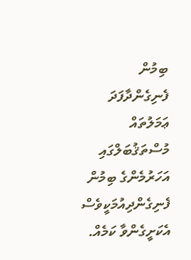ބިމުން ފެނިގެންދާފަދަ ޢަމަލުތައް މުސްތަޤުބަލްގައި އަހަރުމެންގެ ބިމުން ފެނިގެންދިއުމަކީވެސް އެކަށީގެންވާ ކަމެއް.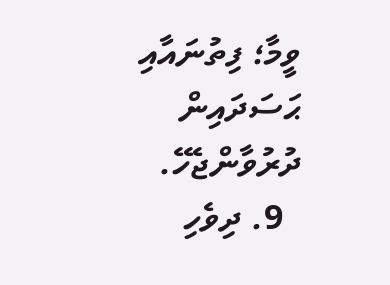ވީމާ؛ ފިތުނައާއި ޙަސަދައިން ދުރުވާންޖެހޭ.
  9. ދިވެހި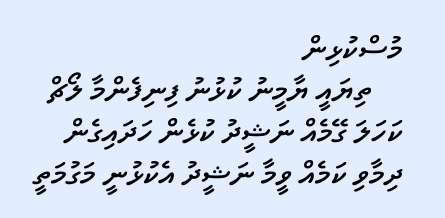މުސްކުޅިން
    ތިޔައީ ޔާމީނު ކުޅުނު ފިނިފެންމާ ލޯޗް ކަހަލަ ގޭމެއް ނަޝީދު ކުޅެން ހަދައިގެން ދިމާވި ކަމެއް ވީމާ ނަޝީދު އެކުޅުނީ މަގުމަތީ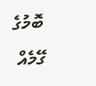ބޮމުގެ ގޭމެއް